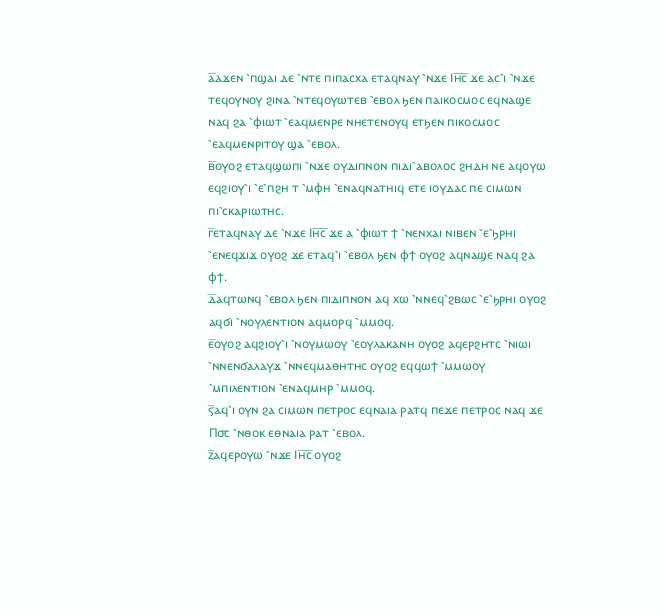ⲁ̅ⲁϫⲉⲛ ⳿ⲡϣⲁⲓ ⲇⲉ ⳿ⲛⲧⲉ ⲡⲓⲡⲁⲥⲭⲁ ⲉⲧⲁϥⲛⲁⲩ ⳿ⲛϫⲉ Ⲓⲏ̅ⲥ̅ ϫⲉ ⲁⲥ⳿ⲓ ⳿ⲛϫⲉ ⲧⲉϥⲟⲩⲛⲟⲩ ϩⲓⲛⲁ ⳿ⲛⲧⲉϥⲟⲩⲱⲧⲉⲃ ⳿ⲉⲃⲟⲗ ϧⲉⲛ ⲡⲁⲓⲕⲟⲥⲙⲟⲥ ⲉϥⲛⲁϣⲉ ⲛⲁϥ ϩⲁ ⳿ⲫⲓⲱⲧ ⳿ⲉⲁϥⲙⲉⲛⲣⲉ ⲛⲏⲉⲧⲉⲛⲟⲩϥ ⲉⲧϧⲉⲛ ⲡⲓⲕⲟⲥⲙⲟⲥ ⳿ⲉⲁϥⲙⲉⲛⲣⲓⲧⲟⲩ ϣⲁ ⳿ⲉⲃⲟⲗ.
ⲃ̅ⲟⲩⲟϩ ⲉⲧⲁϥϣⲱⲡⲓ ⳿ⲛϫⲉ ⲟⲩⲇⲓⲡⲛⲟⲛ ⲡⲓⲇⲓ⳿ⲁⲃⲟⲗⲟⲥ ϩⲏⲇⲏ ⲛⲉ ⲁϥⲟⲩⲱ ⲉϥϩⲓⲟⲩ⳿ⲓ ⳿ⲉ⳿ⲡϩⲏ ⲧ ⳿ⲙⲫⲏ ⳿ⲉⲛⲁϥⲛⲁⲧⲏⲓϥ ⲉⲧⲉ ⲓⲟⲩⲇⲁⲥ ⲡⲉ ⲥⲓⲙⲱⲛ ⲡⲓ⳿ⲥⲕⲁⲣⲓⲱⲧⲏⲥ.
ⲅ̅ⲉⲧⲁϥⲛⲁⲩ ⲇⲉ ⳿ⲛϫⲉ Ⲓⲏ̅ⲥ̅ ϫⲉ ⲁ ⳿ⲫⲓⲱⲧ ϯ ⳿ⲛⲉⲛⲭⲁⲓ ⲛⲓⲃⲉⲛ ⳿ⲉ⳿ϧⲣⲏⲓ ⳿ⲉⲛⲉϥϫⲓϫ ⲟⲩⲟϩ ϫⲉ ⲉⲧⲁϥ⳿ⲓ ⳿ⲉⲃⲟⲗ ϧⲉⲛ ⲫϯ ⲟⲩⲟϩ ⲁϥⲛⲁϣⲉ ⲛⲁϥ ϩⲁ ⲫϯ.
ⲇ̅ⲁϥⲧⲱⲛϥ ⳿ⲉⲃⲟⲗ ϧⲉⲛ ⲡⲓⲇⲓⲡⲛⲟⲛ ⲁϥ ⲭⲱ ⳿ⲛⲛⲉϥ⳿ϩⲃⲱⲥ ⳿ⲉ⳿ϧⲣⲏⲓ ⲟⲩⲟϩ ⲁϥϭⲓ ⳿ⲛⲟⲩⲗⲉⲛⲧⲓⲟⲛ ⲁϥⲙⲟⲣϥ ⳿ⲙⲙⲟϥ.
ⲉ̅ⲟⲩⲟϩ ⲁϥϩⲓⲟⲩ⳿ⲓ ⳿ⲛⲟⲩⲙⲱⲟⲩ ⳿ⲉⲟⲩⲗⲁⲕⲁⲛⲏ ⲟⲩⲟϩ ⲁϥⲉⲣϩⲏⲧⲥ ⳿ⲛⲓⲱⲓ ⳿ⲛⲛⲉⲛϭⲁⲗⲁⲩϫ ⳿ⲛⲛⲉϥⲙⲁⲑⲏⲧⲏⲥ ⲟⲩⲟϩ ⲉϥϥⲱϯ ⳿ⲙⲙⲱⲟⲩ ⳿ⲙⲡⲓⲗⲉⲛⲧⲓⲟⲛ ⳿ⲉⲛⲁϥⲙⲏⲣ ⳿ⲙⲙⲟϥ.
ⲋ̅ⲁϥ⳿ⲓ ⲟⲩⲛ ϩⲁ ⲥⲓⲙⲱⲛ ⲡⲉⲧⲣⲟⲥ ⲉϥⲛⲁⲓⲁ ⲣⲁⲧϥ ⲡⲉϫⲉ ⲡⲉⲧⲣⲟⲥ ⲛⲁϥ ϫⲉ Ⲡ⳪ ⳿ⲛⲑⲟⲕ ⲉⲑⲛⲁⲓⲁ ⲣⲁⲧ ⳿ⲉⲃⲟⲗ.
ⲍ̅ⲁϥⲉⲣⲟⲩⲱ ⳿ⲛϫⲉ Ⲓⲏ̅ⲥ̅ ⲟⲩⲟϩ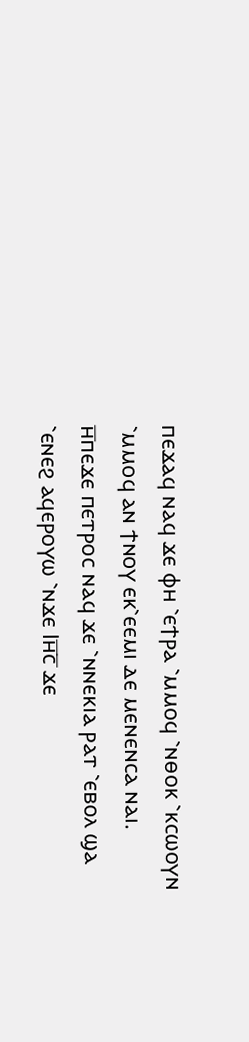ⲡⲉϫⲁϥ ⲛⲁϥ ϫⲉ ⲫⲏ ⳿ⲉϯⲣⲁ ⳿ⲙⲙⲟϥ ⳿ⲛⲑⲟⲕ ⳿ⲕⲥⲱⲟⲩⲛ ⳿ⲙⲙⲟϥ ⲁⲛ ϯⲛⲟⲩ ⲉⲕ⳿ⲉⲉⲙⲓ ⲇⲉ ⲙⲉⲛⲉⲛⲥⲁ ⲛⲁⲓ.
ⲏ̅ⲡⲉϫⲉ ⲡⲉⲧⲣⲟⲥ ⲛⲁϥ ϫⲉ ⳿ⲛⲛⲉⲕⲓⲁ ⲣⲁⲧ ⳿ⲉⲃⲟⲗ ϣⲁ ⳿ⲉⲛⲉϩ ⲁϥⲉⲣⲟⲩⲱ ⳿ⲛϫⲉ Ⲓⲏ̅ⲥ̅ ϫⲉ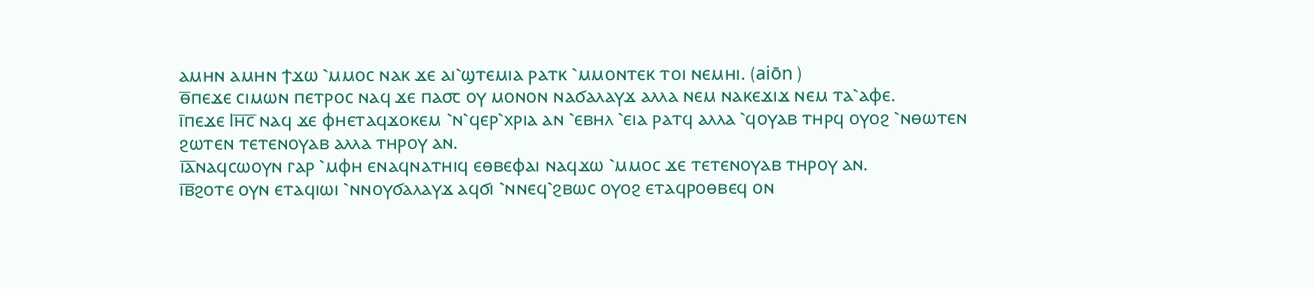ⲁⲙⲏⲛ ⲁⲙⲏⲛ ϯϫⲱ ⳿ⲙⲙⲟⲥ ⲛⲁⲕ ϫⲉ ⲁⲓ⳿ϣⲧⲉⲙⲓⲁ ⲣⲁⲧⲕ ⳿ⲙⲙⲟⲛⲧⲉⲕ ⲧⲟⲓ ⲛⲉⲙⲏⲓ. (aiōn )
ⲑ̅ⲡⲉϫⲉ ⲥⲓⲙⲱⲛ ⲡⲉⲧⲣⲟⲥ ⲛⲁϥ ϫⲉ ⲡⲁ⳪ ⲟⲩ ⲙⲟⲛⲟⲛ ⲛⲁϭⲁⲗⲁⲩϫ ⲁⲗⲗⲁ ⲛⲉⲙ ⲛⲁⲕⲉϫⲓϫ ⲛⲉⲙ ⲧⲁ⳿ⲁⲫⲉ.
ⲓ̅ⲡⲉϫⲉ Ⲓⲏ̅ⲥ̅ ⲛⲁϥ ϫⲉ ⲫⲏⲉⲧⲁϥϫⲟⲕⲉⲙ ⳿ⲛ⳿ϥⲉⲣ⳿ⲭⲣⲓⲁ ⲁⲛ ⳿ⲉⲃⲏⲗ ⳿ⲉⲓⲁ ⲣⲁⲧϥ ⲁⲗⲗⲁ ⳿ϥⲟⲩⲁⲃ ⲧⲏⲣϥ ⲟⲩⲟϩ ⳿ⲛⲑⲱⲧⲉⲛ ϩⲱⲧⲉⲛ ⲧⲉⲧⲉⲛⲟⲩⲁⲃ ⲁⲗⲗⲁ ⲧⲏⲣⲟⲩ ⲁⲛ.
ⲓ̅ⲁ̅ⲛⲁϥⲥⲱⲟⲩⲛ ⲅⲁⲣ ⳿ⲙⲫⲏ ⲉⲛⲁϥⲛⲁⲧⲏⲓϥ ⲉⲑⲃⲉⲫⲁⲓ ⲛⲁϥϫⲱ ⳿ⲙⲙⲟⲥ ϫⲉ ⲧⲉⲧⲉⲛⲟⲩⲁⲃ ⲧⲏⲣⲟⲩ ⲁⲛ.
ⲓ̅ⲃ̅ϩⲟⲧⲉ ⲟⲩⲛ ⲉⲧⲁϥⲓⲱⲓ ⳿ⲛⲛⲟⲩϭⲁⲗⲁⲩϫ ⲁϥϭⲓ ⳿ⲛⲛⲉϥ⳿ϩⲃⲱⲥ ⲟⲩⲟϩ ⲉⲧⲁϥⲣⲟⲑⲃⲉϥ ⲟⲛ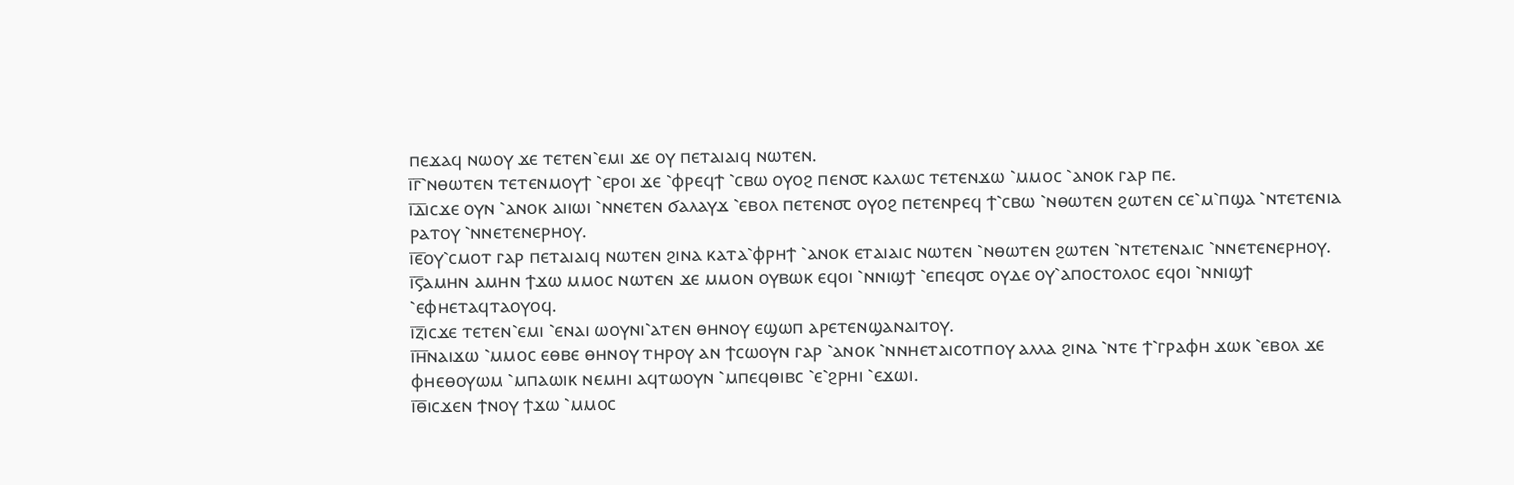ⲡⲉϫⲁϥ ⲛⲱⲟⲩ ϫⲉ ⲧⲉⲧⲉⲛ⳿ⲉⲙⲓ ϫⲉ ⲟⲩ ⲡⲉⲧⲁⲓⲁⲓϥ ⲛⲱⲧⲉⲛ.
ⲓ̅ⲅ̅⳿ⲛⲑⲱⲧⲉⲛ ⲧⲉⲧⲉⲛⲙⲟⲩϯ ⳿ⲉⲣⲟⲓ ϫⲉ ⳿ⲫⲣⲉϥϯ ⳿ⲥⲃⲱ ⲟⲩⲟϩ ⲡⲉⲛ⳪ ⲕⲁⲗⲱⲥ ⲧⲉⲧⲉⲛϫⲱ ⳿ⲙⲙⲟⲥ ⳿ⲁⲛⲟⲕ ⲅⲁⲣ ⲡⲉ.
ⲓ̅ⲇ̅ⲓⲥϫⲉ ⲟⲩⲛ ⳿ⲁⲛⲟⲕ ⲁⲓⲓⲱⲓ ⳿ⲛⲛⲉⲧⲉⲛ ϭⲁⲗⲁⲩϫ ⳿ⲉⲃⲟⲗ ⲡⲉⲧⲉⲛ⳪ ⲟⲩⲟϩ ⲡⲉⲧⲉⲛⲣⲉϥ ϯ⳿ⲥⲃⲱ ⳿ⲛⲑⲱⲧⲉⲛ ϩⲱⲧⲉⲛ ⲥⲉ⳿ⲙ⳿ⲡϣⲁ ⳿ⲛⲧⲉⲧⲉⲛⲓⲁ ⲣⲁⲧⲟⲩ ⳿ⲛⲛⲉⲧⲉⲛⲉⲣⲏⲟⲩ.
ⲓ̅ⲉ̅ⲟⲩ⳿ⲥⲙⲟⲧ ⲅⲁⲣ ⲡⲉⲧⲁⲓⲁⲓϥ ⲛⲱⲧⲉⲛ ϩⲓⲛⲁ ⲕⲁⲧⲁ⳿ⲫⲣⲏϯ ⳿ⲁⲛⲟⲕ ⲉⲧⲁⲓⲁⲓⲥ ⲛⲱⲧⲉⲛ ⳿ⲛⲑⲱⲧⲉⲛ ϩⲱⲧⲉⲛ ⳿ⲛⲧⲉⲧⲉⲛⲁⲓⲥ ⳿ⲛⲛⲉⲧⲉⲛⲉⲣⲏⲟⲩ.
ⲓ̅ⲋ̅ⲁⲙⲏⲛ ⲁⲙⲏⲛ ϯϫⲱ ⲙⲙⲟⲥ ⲛⲱⲧⲉⲛ ϫⲉ ⲙⲙⲟⲛ ⲟⲩⲃⲱⲕ ⲉϥⲟⲓ ⳿ⲛⲛⲓϣϯ ⳿ⲉⲡⲉϥ⳪ ⲟⲩⲇⲉ ⲟⲩ⳿ⲁⲡⲟⲥⲧⲟⲗⲟⲥ ⲉϥⲟⲓ ⳿ⲛⲛⲓϣϯ ⳿ⲉⲫⲏⲉⲧⲁϥⲧⲁⲟⲩⲟϥ.
ⲓ̅ⲍ̅ⲓⲥϫⲉ ⲧⲉⲧⲉⲛ⳿ⲉⲙⲓ ⳿ⲉⲛⲁⲓ ⲱⲟⲩⲛⲓ⳿ⲁⲧⲉⲛ ⲑⲏⲛⲟⲩ ⲉϣⲱⲡ ⲁⲣⲉⲧⲉⲛϣⲁⲛⲁⲓⲧⲟⲩ.
ⲓ̅ⲏ̅ⲛⲁⲓϫⲱ ⳿ⲙⲙⲟⲥ ⲉⲑⲃⲉ ⲑⲏⲛⲟⲩ ⲧⲏⲣⲟⲩ ⲁⲛ ϯⲥⲱⲟⲩⲛ ⲅⲁⲣ ⳿ⲁⲛⲟⲕ ⳿ⲛⲛⲏⲉⲧⲁⲓⲥⲟⲧⲡⲟⲩ ⲁⲗⲗⲁ ϩⲓⲛⲁ ⳿ⲛⲧⲉ ϯ⳿ⲅⲣⲁⲫⲏ ϫⲱⲕ ⳿ⲉⲃⲟⲗ ϫⲉ ⲫⲏⲉⲑⲟⲩⲱⲙ ⳿ⲙⲡⲁⲱⲓⲕ ⲛⲉⲙⲏⲓ ⲁϥⲧⲱⲟⲩⲛ ⳿ⲙⲡⲉϥⲑⲓⲃⲥ ⳿ⲉ⳿ϩⲣⲏⲓ ⳿ⲉϫⲱⲓ.
ⲓ̅ⲑ̅ⲓⲥϫⲉⲛ ϯⲛⲟⲩ ϯϫⲱ ⳿ⲙⲙⲟⲥ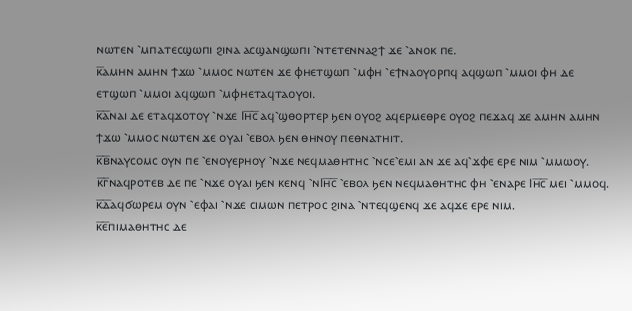ⲛⲱⲧⲉⲛ ⳿ⲙⲡⲁⲧⲉⲥϣⲱⲡⲓ ϩⲓⲛⲁ ⲁⲥϣⲁⲛϣⲱⲡⲓ ⳿ⲛⲧⲉⲧⲉⲛⲛⲁϩϯ ϫⲉ ⳿ⲁⲛⲟⲕ ⲡⲉ.
ⲕ̅ⲁⲙⲏⲛ ⲁⲙⲏⲛ ϯϫⲱ ⳿ⲙⲙⲟⲥ ⲛⲱⲧⲉⲛ ϫⲉ ⲫⲏⲉⲧϣⲱⲡ ⳿ⲙⲫⲏ ⳿ⲉϯⲛⲁⲟⲩⲟⲣⲡϥ ⲁϥϣⲱⲡ ⳿ⲙⲙⲟⲓ ⲫⲏ ⲇⲉ ⲉⲧϣⲱⲡ ⳿ⲙⲙⲟⲓ ⲁϥϣⲱⲡ ⳿ⲙⲫⲏⲉⲧⲁϥⲧⲁⲟⲩⲟⲓ.
ⲕ̅ⲁ̅ⲛⲁⲓ ⲇⲉ ⲉⲧⲁϥϫⲟⲧⲟⲩ ⳿ⲛϫⲉ Ⲓⲏ̅ⲥ̅ ⲁϥ⳿ϣⲑⲟⲣⲧⲉⲣ ϧⲉⲛ ⲟⲩⲟϩ ⲁϥⲉⲣⲙⲉⲑⲣⲉ ⲟⲩⲟϩ ⲡⲉϫⲁϥ ϫⲉ ⲁⲙⲏⲛ ⲁⲙⲏⲛ ϯϫⲱ ⳿ⲙⲙⲟⲥ ⲛⲱⲧⲉⲛ ϫⲉ ⲟⲩⲁⲓ ⳿ⲉⲃⲟⲗ ϧⲉⲛ ⲑⲏⲛⲟⲩ ⲡⲉⲑⲛⲁⲧⲏⲓⲧ.
ⲕ̅ⲃ̅ⲛⲁⲩⲥⲟⲙⲥ ⲟⲩⲛ ⲡⲉ ⳿ⲉⲛⲟⲩⲉⲣⲏⲟⲩ ⳿ⲛϫⲉ ⲛⲉϥⲙⲁⲑⲏⲧⲏⲥ ⳿ⲛⲥⲉ⳿ⲉⲙⲓ ⲁⲛ ϫⲉ ⲁϥ⳿ϫⲫⲉ ⲉⲣⲉ ⲛⲓⲙ ⳿ⲙⲙⲱⲟⲩ.
ⲕ̅ⲅ̅ⲛⲁϥⲣⲟⲧⲉⲃ ⲇⲉ ⲡⲉ ⳿ⲛϫⲉ ⲟⲩⲁⲓ ϧⲉⲛ ⲕⲉⲛϥ ⳿ⲛⲒⲏ̅ⲥ̅ ⳿ⲉⲃⲟⲗ ϧⲉⲛ ⲛⲉϥⲙⲁⲑⲏⲧⲏⲥ ⲫⲏ ⳿ⲉⲛⲁⲣⲉ Ⲓⲏ̅ⲥ̅ ⲙⲉⲓ ⳿ⲙⲙⲟϥ.
ⲕ̅ⲇ̅ⲁϥϭⲱⲣⲉⲙ ⲟⲩⲛ ⳿ⲉⲫⲁⲓ ⳿ⲛϫⲉ ⲥⲓⲙⲱⲛ ⲡⲉⲧⲣⲟⲥ ϩⲓⲛⲁ ⳿ⲛⲧⲉϥϣⲉⲛϥ ϫⲉ ⲁϥϫⲉ ⲉⲣⲉ ⲛⲓⲙ.
ⲕ̅ⲉ̅ⲡⲓⲙⲁⲑⲏⲧⲏⲥ ⲇⲉ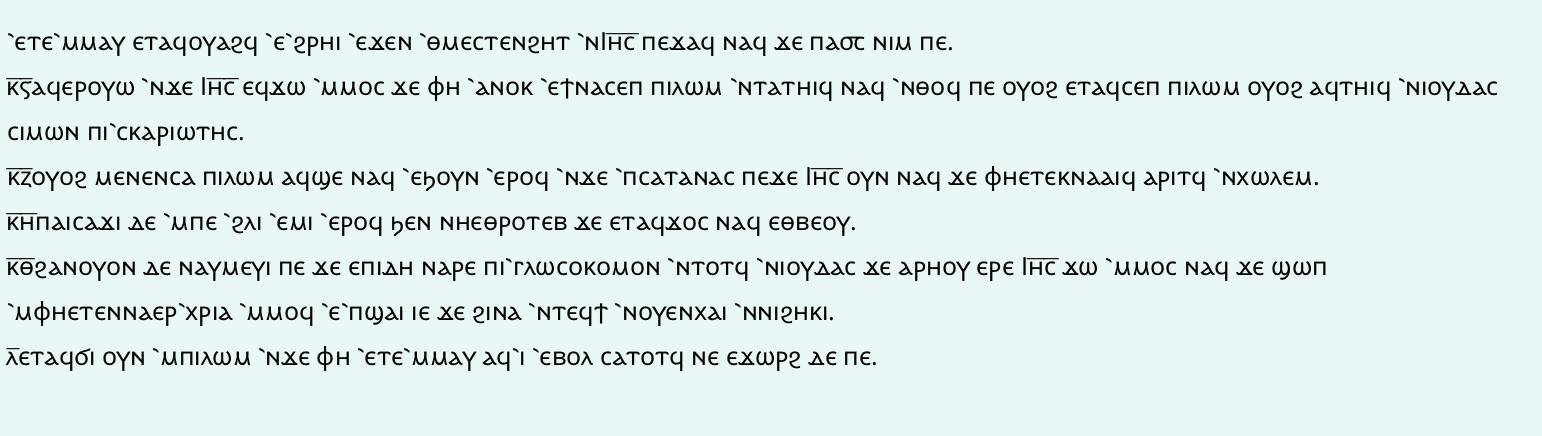⳿ⲉⲧⲉ⳿ⲙⲙⲁⲩ ⲉⲧⲁϥⲟⲩⲁϩϥ ⳿ⲉ⳿ϩⲣⲏⲓ ⳿ⲉϫⲉⲛ ⳿ⲑⲙⲉⲥⲧⲉⲛϩⲏⲧ ⳿ⲛⲒⲏ̅ⲥ̅ ⲡⲉϫⲁϥ ⲛⲁϥ ϫⲉ ⲡⲁ⳪ ⲛⲓⲙ ⲡⲉ.
ⲕ̅ⲋ̅ⲁϥⲉⲣⲟⲩⲱ ⳿ⲛϫⲉ Ⲓⲏ̅ⲥ̅ ⲉϥϫⲱ ⳿ⲙⲙⲟⲥ ϫⲉ ⲫⲏ ⳿ⲁⲛⲟⲕ ⳿ⲉϯⲛⲁⲥⲉⲡ ⲡⲓⲗⲱⲙ ⳿ⲛⲧⲁⲧⲏⲓϥ ⲛⲁϥ ⳿ⲛⲑⲟϥ ⲡⲉ ⲟⲩⲟϩ ⲉⲧⲁϥⲥⲉⲡ ⲡⲓⲗⲱⲙ ⲟⲩⲟϩ ⲁϥⲧⲏⲓϥ ⳿ⲛⲓⲟⲩⲇⲁⲥ ⲥⲓⲙⲱⲛ ⲡⲓ⳿ⲥⲕⲁⲣⲓⲱⲧⲏⲥ.
ⲕ̅ⲍ̅ⲟⲩⲟϩ ⲙⲉⲛⲉⲛⲥⲁ ⲡⲓⲗⲱⲙ ⲁϥϣⲉ ⲛⲁϥ ⳿ⲉϧⲟⲩⲛ ⳿ⲉⲣⲟϥ ⳿ⲛϫⲉ ⳿ⲡⲥⲁⲧⲁⲛⲁⲥ ⲡⲉϫⲉ Ⲓⲏ̅ⲥ̅ ⲟⲩⲛ ⲛⲁϥ ϫⲉ ⲫⲏⲉⲧⲉⲕⲛⲁⲁⲓϥ ⲁⲣⲓⲧϥ ⳿ⲛⲭⲱⲗⲉⲙ.
ⲕ̅ⲏ̅ⲡⲁⲓⲥⲁϫⲓ ⲇⲉ ⳿ⲙⲡⲉ ⳿ϩⲗⲓ ⳿ⲉⲙⲓ ⳿ⲉⲣⲟϥ ϧⲉⲛ ⲛⲏⲉⲑⲣⲟⲧⲉⲃ ϫⲉ ⲉⲧⲁϥϫⲟⲥ ⲛⲁϥ ⲉⲑⲃⲉⲟⲩ.
ⲕ̅ⲑ̅ϩⲁⲛⲟⲩⲟⲛ ⲇⲉ ⲛⲁⲩⲙⲉⲩⲓ ⲡⲉ ϫⲉ ⲉⲡⲓⲇⲏ ⲛⲁⲣⲉ ⲡⲓ⳿ⲅⲗⲱⲥⲟⲕⲟⲙⲟⲛ ⳿ⲛⲧⲟⲧϥ ⳿ⲛⲓⲟⲩⲇⲁⲥ ϫⲉ ⲁⲣⲏⲟⲩ ⲉⲣⲉ Ⲓⲏ̅ⲥ̅ ϫⲱ ⳿ⲙⲙⲟⲥ ⲛⲁϥ ϫⲉ ϣⲱⲡ ⳿ⲙⲫⲏⲉⲧⲉⲛⲛⲁⲉⲣ⳿ⲭⲣⲓⲁ ⳿ⲙⲙⲟϥ ⳿ⲉ⳿ⲡϣⲁⲓ ⲓⲉ ϫⲉ ϩⲓⲛⲁ ⳿ⲛⲧⲉϥϯ ⳿ⲛⲟⲩⲉⲛⲭⲁⲓ ⳿ⲛⲛⲓϩⲏⲕⲓ.
ⲗ̅ⲉⲧⲁϥϭⲓ ⲟⲩⲛ ⳿ⲙⲡⲓⲗⲱⲙ ⳿ⲛϫⲉ ⲫⲏ ⳿ⲉⲧⲉ⳿ⲙⲙⲁⲩ ⲁϥ⳿ⲓ ⳿ⲉⲃⲟⲗ ⲥⲁⲧⲟⲧϥ ⲛⲉ ⲉϫⲱⲣϩ ⲇⲉ ⲡⲉ.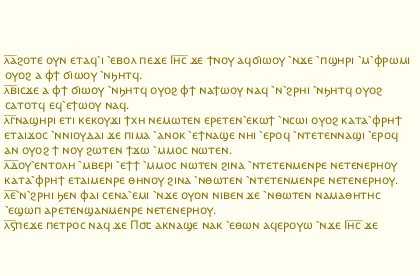ⲗ̅ⲁ̅ϩⲟⲧⲉ ⲟⲩⲛ ⲉⲧⲁϥ⳿ⲓ ⳿ⲉⲃⲟⲗ ⲡⲉϫⲉ Ⲓⲏ̅ⲥ̅ ϫⲉ ϯⲛⲟⲩ ⲁϥϭⲓⲱⲟⲩ ⳿ⲛϫⲉ ⳿ⲡϣⲏⲣⲓ ⳿ⲙ⳿ⲫⲣⲱⲙⲓ ⲟⲩⲟϩ ⲁ ⲫϯ ϭⲓⲱⲟⲩ ⳿ⲛϧⲏⲧϥ.
ⲗ̅ⲃ̅ⲓⲥϫⲉ ⲁ ⲫϯ ϭⲓⲱⲟⲩ ⳿ⲛϧⲏⲧϥ ⲟⲩⲟϩ ⲫϯ ⲛⲁϯⲱⲟⲩ ⲛⲁϥ ⳿ⲛ⳿ϩⲣⲏⲓ ⳿ⲛϧⲏⲧϥ ⲟⲩⲟϩ ⲥⲁⲧⲟⲧϥ ⲉϥ⳿ⲉϯⲱⲟⲩ ⲛⲁϥ.
ⲗ̅ⲅ̅ⲛⲁϣⲏⲣⲓ ⲉⲧⲓ ⲕⲉⲕⲟⲩϫⲓ ϯⲭⲏ ⲛⲉⲙⲱⲧⲉⲛ ⲉⲣⲉⲧⲉⲛ⳿ⲉⲕⲱϯ ⳿ⲛⲥⲱⲓ ⲟⲩⲟϩ ⲕⲁⲧⲁ⳿ⲫⲣⲏϯ ⲉⲧⲁⲓϫⲟⲥ ⳿ⲛⲛⲓⲟⲩⲇⲁⲓ ϫⲉ ⲡⲓⲙⲁ ⳿ⲁⲛⲟⲕ ⳿ⲉϯⲛⲁϣⲉ ⲛⲏⲓ ⳿ⲉⲣⲟϥ ⳿ⲛⲧⲉⲧⲉⲛⲛⲁϣⲓ ⳿ⲉⲣⲟϥ ⲁⲛ ⲟⲩⲟϩ ϯ ⲛⲟⲩ ϩⲱⲧⲉⲛ ϯϫⲱ ⳿ⲙⲙⲟⲥ ⲛⲱⲧⲉⲛ.
ⲗ̅ⲇ̅ⲟⲩ⳿ⲉⲛⲧⲟⲗⲏ ⳿ⲙⲃⲉⲣⲓ ⳿ⲉϯϯ ⳿ⲙⲙⲟⲥ ⲛⲱⲧⲉⲛ ϩⲓⲛⲁ ⳿ⲛⲧⲉⲧⲉⲛⲙⲉⲛⲣⲉ ⲛⲉⲧⲉⲛⲉⲣⲏⲟⲩ ⲕⲁⲧⲁ⳿ⲫⲣⲏϯ ⲉⲧⲁⲓⲙⲉⲛⲣⲉ ⲑⲏⲛⲟⲩ ϩⲓⲛⲁ ⳿ⲛⲑⲱⲧⲉⲛ ⳿ⲛⲧⲉⲧⲉⲛⲙⲉⲛⲣⲉ ⲛⲉⲧⲉⲛⲉⲣⲏⲟⲩ.
ⲗ̅ⲉ̅⳿ⲛ⳿ϩⲣⲏⲓ ϧⲉⲛ ⲫⲁⲓ ⲥⲉⲛⲁ⳿ⲉⲙⲓ ⳿ⲛϫⲉ ⲟⲩⲟⲛ ⲛⲓⲃⲉⲛ ϫⲉ ⳿ⲛⲑⲱⲧⲉⲛ ⲛⲁⲙⲁⲑⲏⲧⲏⲥ ⳿ⲉϣⲱⲡ ⲁⲣⲉⲧⲉⲛϣⲁⲛⲙⲉⲛⲣⲉ ⲛⲉⲧⲉⲛⲉⲣⲏⲟⲩ.
ⲗ̅ⲋ̅ⲡⲉϫⲉ ⲡⲉⲧⲣⲟⲥ ⲛⲁϥ ϫⲉ Ⲡ⳪ ⲁⲕⲛⲁϣⲉ ⲛⲁⲕ ⳿ⲉⲑⲱⲛ ⲁϥⲉⲣⲟⲩⲱ ⳿ⲛϫⲉ Ⲓⲏ̅ⲥ̅ ϫⲉ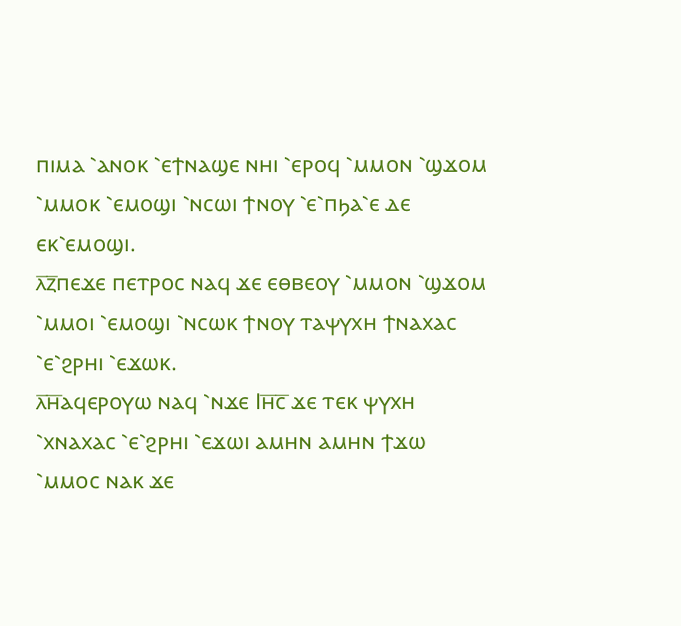ⲡⲓⲙⲁ ⳿ⲁⲛⲟⲕ ⳿ⲉϯⲛⲁϣⲉ ⲛⲏⲓ ⳿ⲉⲣⲟϥ ⳿ⲙⲙⲟⲛ ⳿ϣϫⲟⲙ ⳿ⲙⲙⲟⲕ ⳿ⲉⲙⲟϣⲓ ⳿ⲛⲥⲱⲓ ϯⲛⲟⲩ ⳿ⲉ⳿ⲡϧⲁ⳿ⲉ ⲇⲉ ⲉⲕ⳿ⲉⲙⲟϣⲓ.
ⲗ̅ⲍ̅ⲡⲉϫⲉ ⲡⲉⲧⲣⲟⲥ ⲛⲁϥ ϫⲉ ⲉⲑⲃⲉⲟⲩ ⳿ⲙⲙⲟⲛ ⳿ϣϫⲟⲙ ⳿ⲙⲙⲟⲓ ⳿ⲉⲙⲟϣⲓ ⳿ⲛⲥⲱⲕ ϯⲛⲟⲩ ⲧⲁⲯⲩⲭⲏ ϯⲛⲁⲭⲁⲥ ⳿ⲉ⳿ϩⲣⲏⲓ ⳿ⲉϫⲱⲕ.
ⲗ̅ⲏ̅ⲁϥⲉⲣⲟⲩⲱ ⲛⲁϥ ⳿ⲛϫⲉ Ⲓⲏ̅ⲥ̅ ϫⲉ ⲧⲉⲕ ⲯⲩⲭⲏ ⳿ⲭⲛⲁⲭⲁⲥ ⳿ⲉ⳿ϩⲣⲏⲓ ⳿ⲉϫⲱⲓ ⲁⲙⲏⲛ ⲁⲙⲏⲛ ϯϫⲱ ⳿ⲙⲙⲟⲥ ⲛⲁⲕ ϫⲉ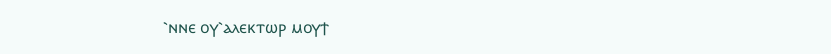⳿ⲛⲛⲉ ⲟⲩ⳿ⲁⲗⲉⲕⲧⲱⲣ ⲙⲟⲩϯ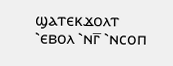ϣⲁⲧⲉⲕϫⲟⲗⲧ ⳿ⲉⲃⲟⲗ ⳿ⲛⲅ̅ ⳿ⲛⲥⲟⲡ